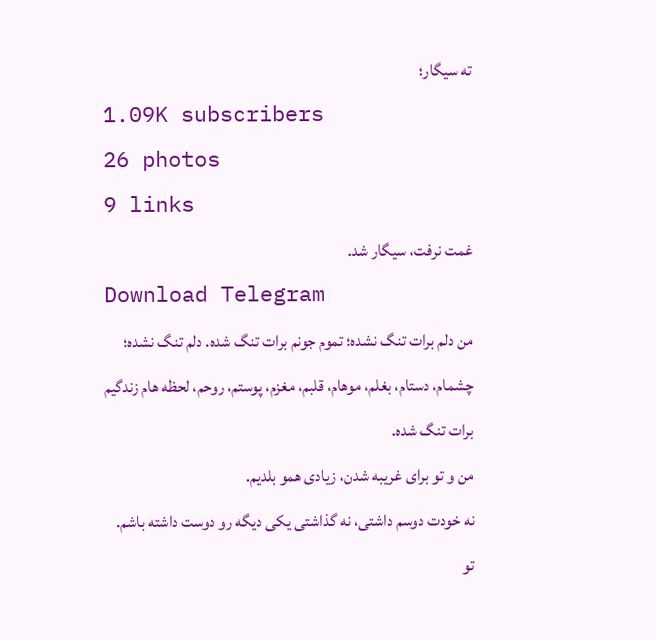ته سیگار؛
1.09K subscribers
26 photos
9 links
غمت نرفت، سیگار شد.
Download Telegram
من دلم برات تنگ نشده؛ تموم جونم برات تنگ شده. دلم تنگ نشده؛ چشمام، دستام، بغلم، موهام، قلبم، مغزم، پوستم، روحم، لحظه هام زندگیم برات تنگ شده.
من و تو برای غریبه شدن، زیادی همو بلدیم.
نه خودت دوسم داشتی، نه گذاشتی یکی دیگه رو دوست داشته باشم.
تو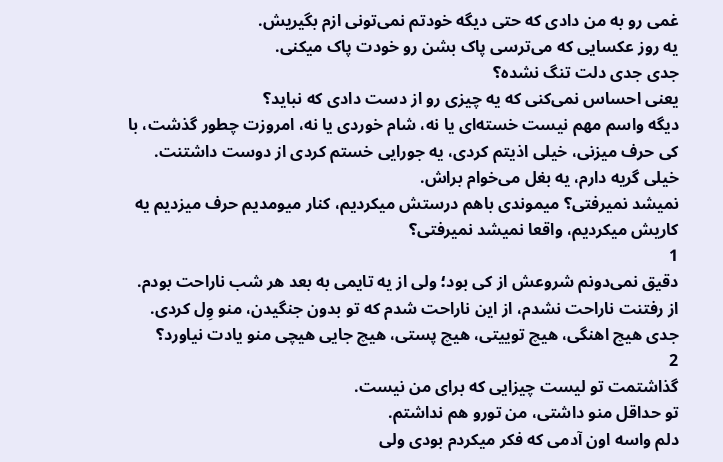غمی رو به من دادی که حتی دیگه خودتم نمی‌تونی ازم بگیریش.
یه روز عکسایی که می‌ترسی پاک بشن رو خودت پاک میکنی.
جدی جدی دلت تنگ نشده؟
یعنی احساس نمی‌کنی که یه چیزی رو از دست دادی که نباید؟
دیگه واسم مهم نیست خسته‌ای یا نه، شام خوردی یا نه، امروزت چطور گذشت، با کی حرف میزنی، خیلی اذیتم کردی، یه جورایی خستم کردی از دوست داشتنت.
خیلی گریه دارم، یه بغل می‌خوام براش.
نمیشد نمیرفتی؟ میموندی باهم درستش میکردیم، کنار میومدیم حرف میزدیم یه کاریش میکردیم، واقعا نمیشد نمیرفتی؟
1
دقیق نمی‌دونم شروعش از کی بود؛ ولی از یه تایمی به بعد هر شب ناراحت بودم.
از رفتنت ناراحت نشدم، از این ناراحت شدم که تو بدون جنگیدن، منو وِل کردی.
جدی هیچ اهنگی‌، هیچ توییتی، هیچ پستی، هیچ جایی هیچی منو یادت نیاورد؟
2
گذاشتمت تو لیست چیزایی که برای من نیست.
تو حداقل منو داشتی، من تورو هم نداشتم.
دلم واسه اون آدمی که فکر میکردم بودی ولی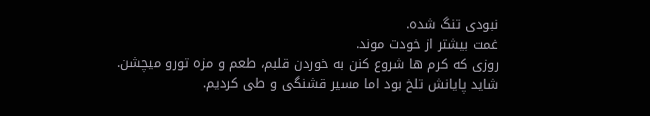نبودی تنگ شده.
غمت بیشتر از خودت موند.
روزی که کرم ها شروع کنن به خوردن قلبم، طعم و مزه تورو میچشن.
شاید پایانش تلخ بود اما مسیر قشنگی و طی کردیم.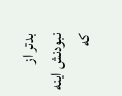بدتر از نبودنش اینه که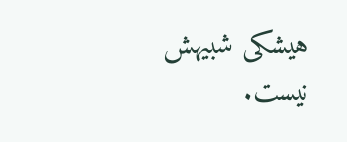هیشکی شبیهش نیست.